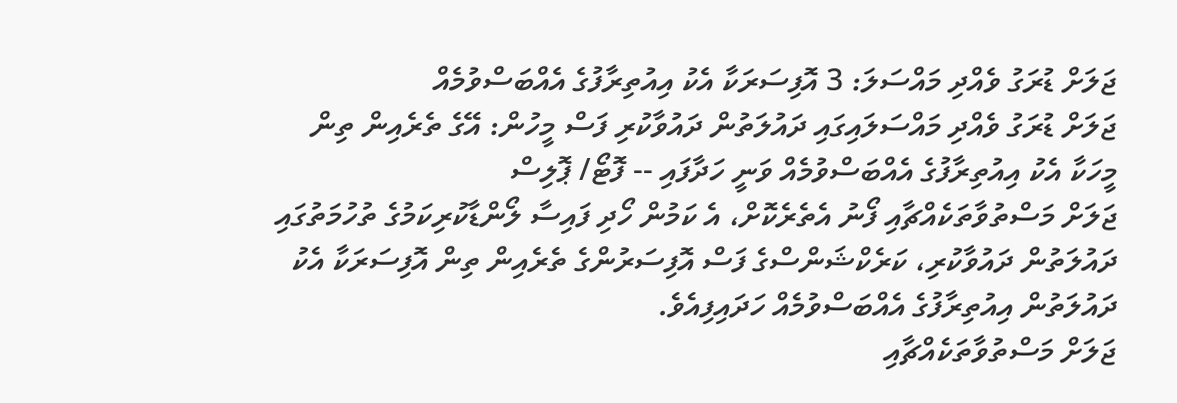ޖަލަށް ޑުރަގު ވެއްދި މައްސަލަ: 3 އޮފިސަރަކާ އެކު އިއުތިރާފުގެ އެއްބަސްވުމެއް
ޖަލަށް ޑުރަގު ވެއްދި މައްސަލައިގައި ދައުލަތުން ދައުވާކުރި ފަސް މީހުން: އޭގެ ތެރެއިން ތިން މީހަކާ އެކު އިއުތިރާފުގެ އެއްބަސްވުމެއް ވަނީ ހަދާފައި -- ފޮޓޯ/ ޕޮލިސް
ޖަލަށް މަސްތުވާތަކެއްޗާއި ފޯނު އެތެރެކޮށް، އެ ކަމުން ހޯދި ފައިސާ ލޯންޑާކުރިކަމުގެ ތުހުމަތުގައި ދައުލަތުން ދައުވާކުރި، ކަރެކްޝަންސްގެ ފަސް އޮފިސަރުންގެ ތެރެއިން ތިން އޮފިސަރަކާ އެކު ދައުލަތުން އިއުތިރާފުގެ އެއްބަސްވުމެއް ހަދައިފިއެވެ.
ޖަލަށް މަސްތުވާތަކެއްޗާއި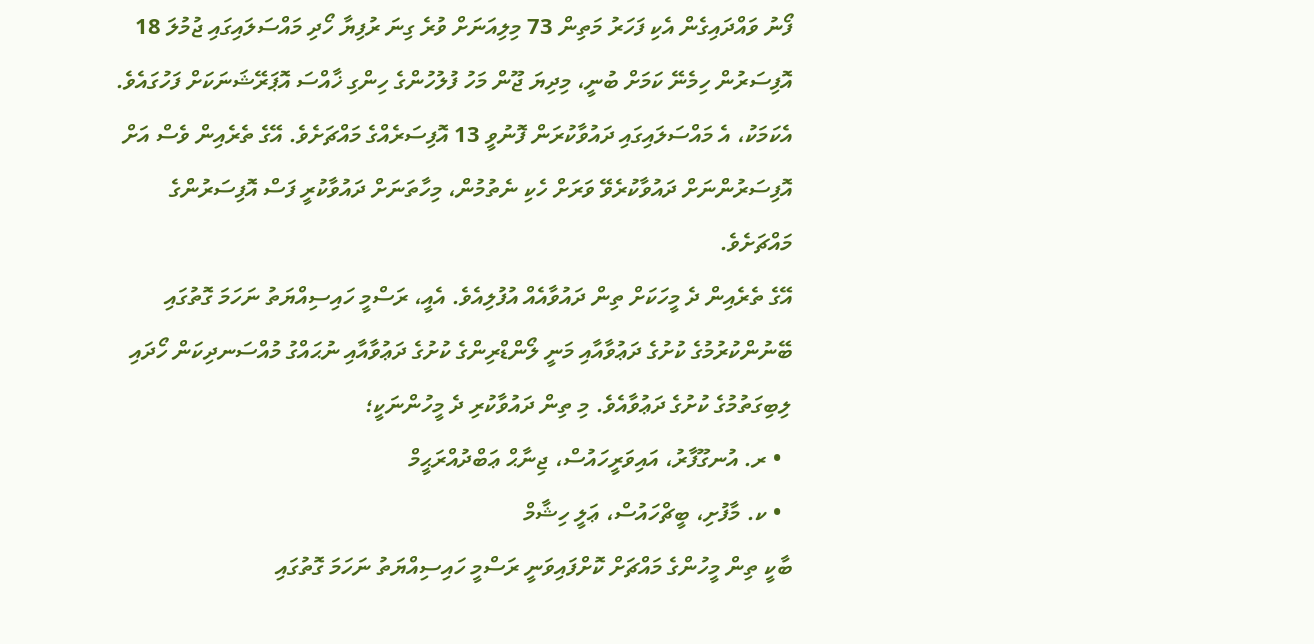ފޯނު ވައްދައިގެން އެކި ފަހަރު މަތިން 73 މިލިއަނަށް ވުރެ ގިނަ ރުފިޔާ ހޯދި މައްސަލައިގައި ޖުމުލަ 18 އޮފިސަރުން ހިމެނޭ ކަމަށް ބުނީ، މިދިޔަ ޖޫން މަހު ފުލުހުންގެ ހިންގި ޚާއްސަ އޮޕަރޭޝަނަކަށް ފަހުގައެވެ. އެކަމަކު، އެ މައްސަލައިގައި ދައުވާކުރަން ފޮނުވީ 13 އޮފިސަރެއްގެ މައްޗަށެވެ. އޭގެ ތެރެއިން ވެސް އަށް އޮފިސަރުންނަށް ދައުވާކުރެވޭ ވަރަށް ހެކި ނެތުމުން، މިހާތަނަށް ދައުވާކުރީ ފަސް އޮފިސަރުންގެ މައްޗަށެވެ.
އޭގެ ތެރެއިން ދެ މީހަކަށް ތިން ދައުވާއެއް އުފުލިއެވެ. އެއީ، ރަސްމީ ހައިސިއްޔަތު ނަހަމަ ގޮތުގައި ބޭނުންކުރުމުގެ ކުށުގެ ދަޢުވާއާއި މަނީ ލޯންޑްރިންގެ ކުށުގެ ދަޢުވާއާއި ނުޙައްގު މުއްސަނދިކަން ހޯދައި ލިބިގަތުމުގެ ކުށުގެ ދަޢުވާއެވެ. މި ތިން ދައުވާކުރި ދެ މީހުންނަކީ؛
  • ރ. އުނގޫފާރު، އައިވަރީހައުސް، ޖިނާޙް ޢަބްދުއްރަޙީމް
  • ކ. މާފުށި، ބީޗްހައުސް، ޢަލީ ހިޝާމް
ބާކީ ތިން މީހުންގެ މައްޗަށް ކޮށްފައިވަނީ ރަސްމީ ހައިސިއްޔަތު ނަހަމަ ގޮތުގައި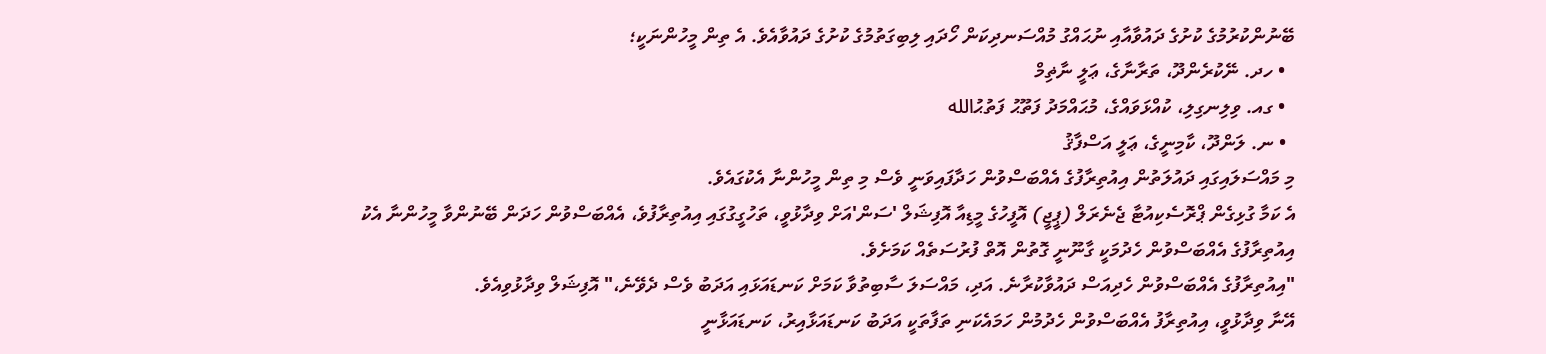ބޭނުންކުރުމުގެ ކުށުގެ ދައުވާއާއި ނުޙައްގު މުއްސަނދިކަން ހޯދައި ލިބިގަތުމުގެ ކުށުގެ ދައުވާއެވެ. އެ ތިން މީހުންނަކީ؛
  • ހދ. ނޭކުރެންދޫ، ތަރާނާގެ، ޢަލީ ނާޡިމް
  • ގއ. ވިލިނގިލި، ކުއްޅަވައްގެ، މުޙައްމަދު ފަތޫޙު ފަތުޙުالله
  • ނ. ލަންދޫ، ކާމިނީގެ، ޢަލީ އަސްފާޤު
މި މައްސަލައިގައި ދައުލަތުން އިއުތިރާފުގެ އެއްބަސްވުން ހަދާފައިވަނީ ވެސް މި ތިން މީހުންނާ އެކުގައެވެ.
އެ ކަމާ ގުޅިގެން ޕްރޮސެކިއުޓާ ޖެނެރަލް (ޕީޖީ) އޮފީހުގެ މީޑިއާ އޮފިޝަލް 'ސަން'އަށް ވިދާޅުވީ، ތަހުގީގުގައި އިއުތިރާފުވެ، އެއްބަސްވުން ހަދަން ބޭނުންވާ މީހުންނާ އެކު އިއުތިރާފުގެ އެއްބަސްވުން ހެދުމަކީ ގާނޫނީ ގޮތުން އޮތް ފުރުސަތެއް ކަމަށެވެ.
"އިއުތިރާފުގެ އެއްބަސްވުން ހެދިއަސް ދައުވާކުރާނެ. އަދި، މައްސަލަ ސާބިތުވާ ކަމަށް ކަނޑައަޅައި އަދަބު ވެސް ދެވޭނެ،" އޮފިޝަލް ވިދާޅުވިއެވެ.
އޭނާ ވިދާޅުވީ، އިއުތިރާފު އެއްބަސްވުން ހެދުމުން ހަމައެކަނި ތަފާތަކީ އަދަބު ކަނޑައަޅާއިރު، ކަނޑައަޅާނީ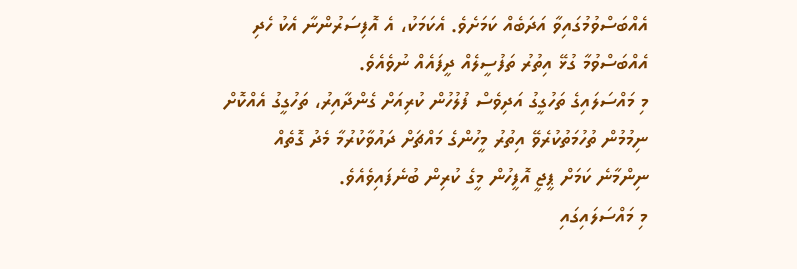އެއްބަސްވުމުގައިވާ އަދަބެއް ކަމަށެވެ. އެކަމަކު، އެ އޮފިސަރުންނާ އެކު ހެދި އެއްބަސްވުމާ ގުޅޭ އިތުރު ތަފުސީލެއް ދީފައެއް ނުވެއެވެ.
މި މައްސަލައިގެ ތަހުގީގު އަދިވެސް ފުލުހުން ކުރިއަށް ގެންދާއިރު، ތަހުގީގު އެއްކޮށް ނިމުމުން ތުހުމަތުކުރެވޭ އިތުރު މީހުންގެ މައްޗަށް ދައުވާކުރުމާ މެދު ގޮތެއް ނިންމާނެ ކަމަށް ޕީޖީ އޮފީހުން މީގެ ކުރިން ބުނެފައިވެއެވެ.
މި މައްސަލައިގައި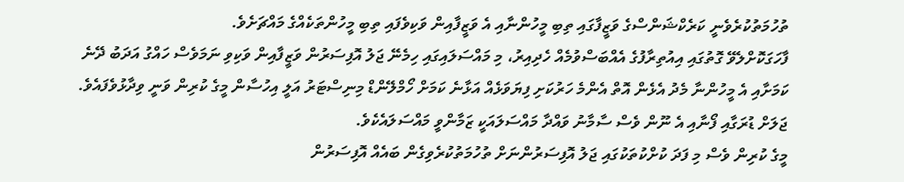ތުހުމަތުކުރެވެނީ ކަރެކްޝަންސްގެ ވަޒީފާގައި ތިބި މީހުންނާއި އެ ވަޒީފާއިން ވަކިވެފައި ތިބި މީހުންތަކެއްގެ މައްޗަށެވެ.
ފާހަގަކޮށްލެވޭ ގޮތުގައި އިއުތިރާފުގެ އެއްބަސްވުމެއް ހެދިއިރު، މި މައްސަލައިގައި ހިމެނޭ ޖަލު އޮފިސަރުން ވަޒީފާއިން ވަކިވި ނަމަވެސް ހައްގު އަދަބު ދޭނެ ކަމަށާއި އެ މީހުންނާ މެދު އެޅެން އޮތް އެންމެ ހަރުކަށި ފިޔަވަޅެއް އަޅާނެ ކަމަށް ހޯމްލޭންޑް މިނިސްޓަރު އަލީ އިހުސާން މީގެ ކުރިން ވަނީ ވިދާޅުވެފައެވެ.
ޖަލަށް ޑުރަގާއި ފޯނާއި އެ ނޫން ވެސް ސާމާނު ވައްދާ މައްސަލައަކީ ޒަމާންވީ މައްސަލައެކެވެ.
މީގެ ކުރިން ވެސް މި ފަދަ ކުށްކުތަކުގައި ޖަލު އޮފިސަރުންނަށް ތުހުމަތުކުރެވިގެން ބައެއް އޮފިސަރުން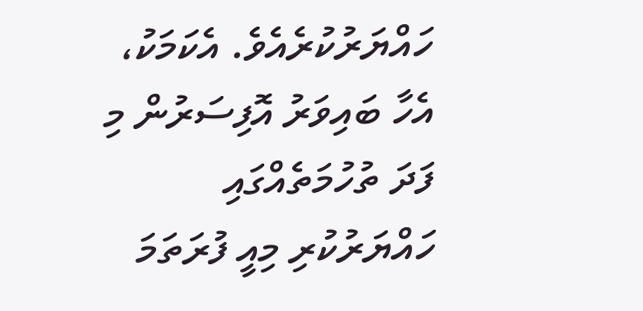ހައްޔަރުކުރެއެވެ. އެކަމަކު، އެހާ ބައިވަރު އޮފިސަރުން މި ފަދަ ތުހުމަތެއްގައި ހައްޔަރުކުރި މިއީ ފުރަތަމަ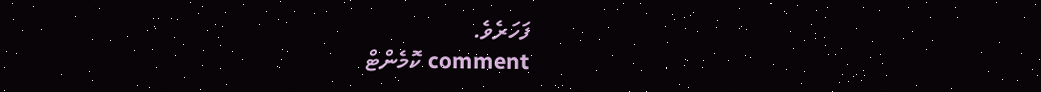ފަހަރެވެ.
comment ކޮމެންޓް